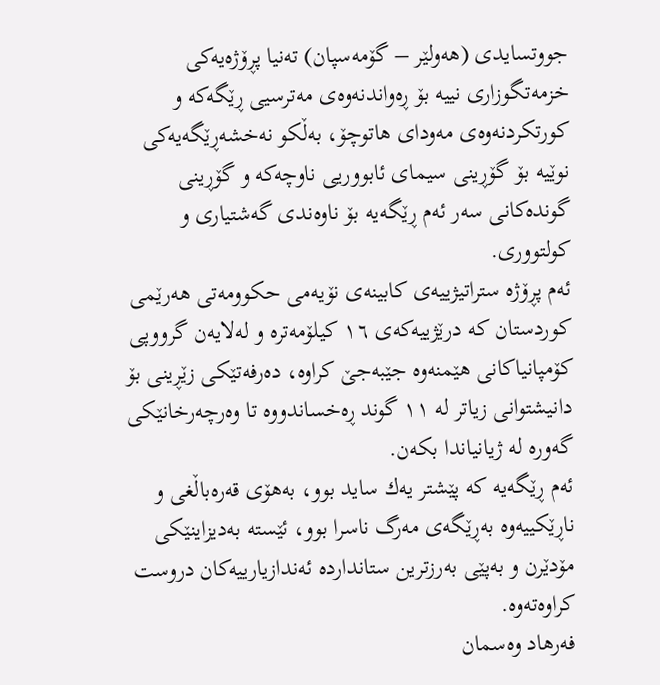جووتسایدی (هەولێر – گۆمەسپان) تەنیا پڕۆژەیەکی خزمەتگوزاری نییە بۆ ڕەواندنەوەی مەترسیی ڕێگەكە و كورتكردنەوەی مەودای هاتوچۆ، بەڵکو نەخشەڕێگەیەکی نوێیە بۆ گۆڕینی سیمای ئابووریی ناوچەکە و گۆڕینی گوندەکانی سەر ئەم ڕێگەیە بۆ ناوەندی گەشتیاری و کولتووری.
ئەم پڕۆژە ستراتیژییەی کابینەی نۆیەمی حکوومەتی هەرێمی کوردستان کە درێژییەکەی ١٦ کیلۆمەترە و لەلایەن گرووپی کۆمپانیاکانی هێمنەوە جێبەجێ کراوە، دەرفەتێکی زێڕینی بۆ دانیشتوانی زیاتر لە ١١ گوند ڕەخساندووە تا وەرچەرخانێکی گەورە لە ژیانیاندا بکەن.
ئەم ڕێگەیە کە پێشتر یەك ساید بوو، بەهۆی قەرەباڵغی و ناڕێكییەوە بەڕێگەی مەرگ ناسرا بوو، ئێستە بەدیزاینێکی مۆدێرن و بەپێی بەرزترین ستانداردە ئەندازیارییەکان دروست کراوەتەوە.
فەرهاد وەسمان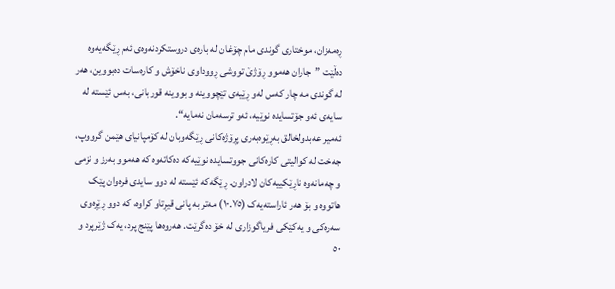ڕەمەزان، موختاری گوندی مام چۆغان لە بارەی دروستكردنەوەی ئەم ڕێگەیەوە دەڵێت ”جاران هەموو ڕۆژێ تووشی ڕووداوی ناخۆش و كارەسات دەبووین، هەر لە گوندی مە چار کەس لەو ڕێیەی تێچووینە و بووینە قوربانی، بەس ئێستە لە سایەی ئەو جۆتسایدە نوێیە، ئەو ترسەمان نەمایە“.
ئەمیر عەبدولخالق بەڕێوەبەری پڕۆژەکانی ڕێگەوبان لە کۆمپانیای هێمن گرووپ، جەخت لە کوالیتی کارەکانی جووتسایدە نوێیەكە دەکاتەوە كە هەموو بەرز و نزمی و چەمانەوە ناڕێکییەکان لادراون. ڕێگەکە ئێستە لە دوو سایدی فرەوان پێک هاتووە و بۆ هەر ئاراستەیەک (١٠.٧٥) مەتر بە پانی قیڕتاو کراوە، کە دوو ڕێڕەوی سەرەکی و یەکێکی فریاگوزاری لە خۆ دەگرێت. هەروەها پێنج پرد، یەک ژێرپرد و ٥٠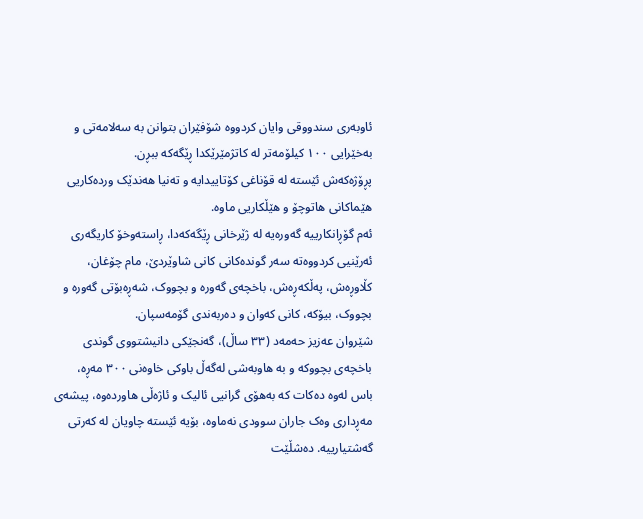ئاوبەری سندووقی وایان کردووە شۆفێران بتوانن بە سەلامەتی و بەخێرایی ١٠٠ کیلۆمەتر لە کاتژمێرێکدا ڕێگەکە ببڕن.
پڕۆژەکەش ئێستە لە قۆناغی کۆتاییدایە و تەنیا هەندێک وردەکاریی هێماکانی هاتوچۆ و هێڵکاریی ماوە.
ئەم گۆڕانکارییە گەورەیە لە ژێرخانی ڕێگەکەدا، ڕاستەوخۆ کاریگەری ئەرێنیی كردووەتە سەر گوندەکانی کانی شاوێردێ، مام چۆغان، کڵاوڕەش، پەڵکەڕەش، باخچەی گەورە و بچووک، شەڕەبۆتی گەورە و بچووک، بیۆکە، کانی کەوان و دەربەندی گۆمەسپان.
شێروان عەزیز حەمەد (٣٣ ساڵ)، گەنجێکی دانیشتووی گوندی باخچەی بچووکە و بە هاوبەشی لەگەڵ باوکی خاوەنی ٣٠٠ مەڕە، باس لەوە دەکات کە بەهۆی گرانیی ئالیک و ئاژەڵی هاوردەوە، پیشەی مەڕداری وەک جاران سوودی نەماوە، بۆیە ئێستە چاویان لە کەرتی گەشتیارییە. دەشڵێت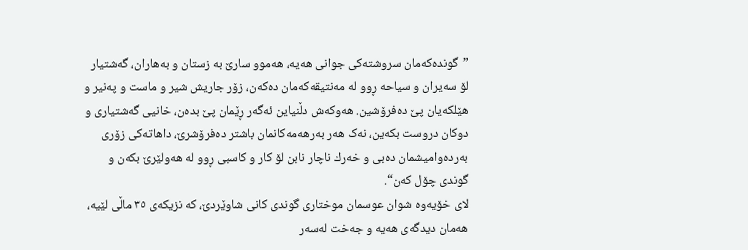”گوندەکەمان سروشتەكی جوانی هەیە، هەموو سارێ بە زستان و بەهاران، گەشتیار لۆ سەیران و سیاحە ڕوو لە مەنتیقەكەمان دەکەن، زۆر جاریش شیر و ماست و پەنیر و هێلکەیان پێ دەفرۆشین. هەوكەش دڵنیاین ئەگەر ڕێمان پێ بدەن، خانیی گەشتیاری و دوكان دروست بکەین، نەک هەر بەرهەمەکانمان باشتر دەفرۆشرێ، داهاتەكی زۆری بەردەوامیشمان دەبی و خەرك ناچار نابن لۆ کار و كاسبی ڕوو لە هەولێرێ بكەن و گوندی چۆل كەن“.
لای خۆیەوە شوان عوسمان موختاری گوندی کانی شاوێردێ، کە نزیکەی ٣٥ ماڵی لێیە، هەمان دیدگەی هەیە و جەخت لەسەر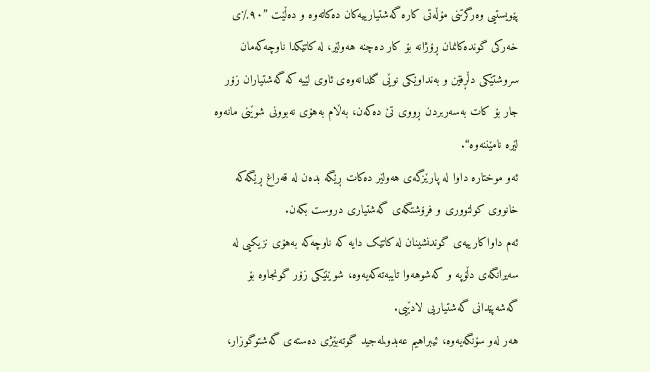پێویستیی وەرگرتنی مۆڵەتی کارە گەشتیارییەکان دەکاتەوە و دەڵێت ”٩٠٪ی خەرکی گوندەکانمان ڕۆژانە بۆ کار دەچنە هەولێر، لە کاتێکدا ناوچەکەمان سروشتێکی دڵڕفێن و بەنداوێکی نوێی گلدانەوەی ئاوی لێیە کە گەشتیاران زۆر جار بۆ کات بەسەربردن ڕووی تێ دەکەن، بەڵام بەهۆی نەبوونی شوێنی مانەوە لێرە نامێننەوە“.
ئەو موختارە داوا لە پارێزگەی هەولێر دەکات ڕێگە بدەن لە قەراغ ڕێگەکە خانووی کولتووری و فرۆشتگەی گەشتیاری دروست بکەن.
ئەم داواکارییەی گوندنشینان لە کاتێک دایە کە ناوچەکە بەهۆی نزیکیی لە سەیرانگەی دڵۆپە و کەشوهەوا تایبەتەکەیەوە، شوێنێکی زۆر گونجاوە بۆ گەشەپێدانی گەشتیاریی لادێیی.
هەر لەو سۆنگەیەوە، ئیبراهیم عەبدولمەجید گوتەبێژی دەستەی گەشتوگوزار،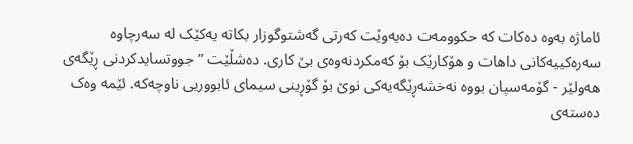ئاماژە بەوە دەکات کە حکوومەت دەیەوێت کەرتی گەشتوگوزار بکاتە یەکێک لە سەرچاوە سەرەکییەکانی داهات و هۆکارێک بۆ کەمکردنەوەی بێ کاری. دەشڵێت ”جووتسایدکردنی ڕێگەی هەولێر - گۆمەسپان بووە نەخشەڕێگەیەکی نوێ بۆ گۆڕینی سیمای ئابووریی ناوچەکە. ئێمە وەک دەستەی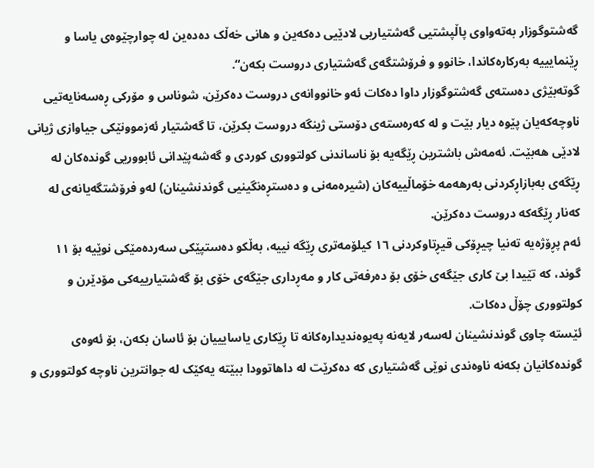گەشتوگوزار بەتەواوی پاڵپشتیی گەشتیاریی لادێیی دەکەین و هانی خەڵک دەدەین لە چوارچێوەی یاسا و ڕێنمایییە بەرکارەکاندا، خانوو و فرۆشتگەی گەشتیاری دروست بکەن“.
گوتەبێژی دەستەی گەشتوگوزار داوا دەکات ئەو خانووانەی دروست دەکرێن، شوناس و مۆرکی ڕەسەنایەتیی ناوچەکەیان پێوە دیار بێت و لە کەرەستەی دۆستی ژینگە دروست بکرێن، تا گەشتیار ئەزموونێکی جیاوازی ژیانی لادێی هەبێت. ئەمەش باشترین ڕێگەیە بۆ ناساندنی کولتووری کوردی و گەشەپێدانی ئابووریی گوندەکان لە ڕێگەی بەبازاڕکردنی بەرهەمە خۆماڵییەکان (شیرەمەنی و دەستڕەنگینیی گوندنشینان) لەو فرۆشتگەیانەی لە کەنار ڕێگەکە دروست دەکرێن.
ئەم پڕۆژەیە تەنیا چیڕۆکی قیڕتاوکردنی ١٦ کیلۆمەتری ڕێگە نییە، بەڵکو دەستپێکی سەردەمێکی نوێیە بۆ ١١ گوند، کە تێیدا بێ کاری جێگەی خۆی بۆ دەرفەتی کار و مەڕداری جێگەی خۆی بۆ گەشتیارییەکی مۆدێرن و کولتووری چۆڵ دەکات.
ئێستە چاوی گوندنشینان لەسەر لایەنە پەیوەندیدارەکانە تا ڕێکاری یاسایییان بۆ ئاسان بکەن، بۆ ئەوەی گوندەکانیان بکەنە ناوەندی نوێی گەشتیاری کە دەکرێت لە داهاتوودا ببێتە یەکێک لە جوانترین ناوچە کولتووری و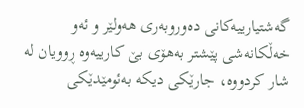گەشتیارییەکانی دەوروبەری هەولێر و ئەو خەڵکانەشی پێشتر بەهۆی بێ کارییەوە ڕوویان لە شار کردووە، جارێکی دیکە بەئومێدێکی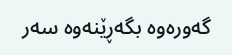گەورەوە بگەڕێنەوە سەر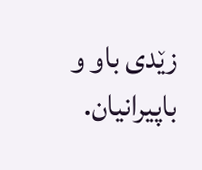زێدی باو و باپیرانیان.